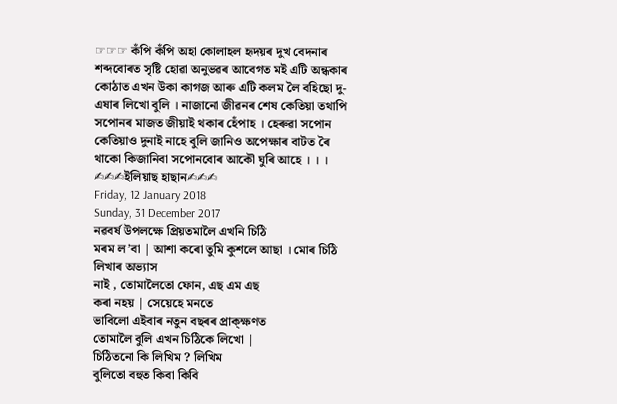☞☞☞ কঁপি কঁপি অহা কোলাহল হৃদয়ৰ দুখ বেদনাৰ শব্দবোৰত সৃষ্টি হোৱা অনুভৱৰ আবেগত মই এটি অন্ধকাৰ কোঠাত এখন উকা কাগজ আৰু এটি কলম লৈ বহিছো দু-এষাৰ লিখো বুলি । নাজানো জীৱনৰ শেষ কেতিয়া তথাপি সপোনৰ মাজত জীয়াই থকাৰ হেঁপাহ । হেৰুৱা সপোন কেতিয়াও দুনাই নাহে বুলি জানিও অপেক্ষাৰ বাটত ৰৈ থাকো কিজানিবা সপোনবোৰ আকৌ ঘুৰি আহে । । । ✍✍✍ইলিয়াছ হাছান✍✍✍
Friday, 12 January 2018
Sunday, 31 December 2017
নৱবৰ্ষ উপলক্ষে প্ৰিয়তমালৈ এখনি চিঠি
মৰম ল’বা | আশা কৰো তুমি কুশলে আছা । মোৰ চিঠি লিখাৰ অভ্যাস
নাই , তোমালৈতো ফোন, এছ এম এছ
কৰা নহয় | সেয়েহে মনতে
ভাবিলো এইবাৰ নতুন বছৰৰ প্ৰাক্ক্ষণত
তোমালৈ বুলি এখন চিঠিকে লিখো |
চিঠিতনো কি লিখিম ? লিখিম
বুলিতো বহুত কিবা কিবি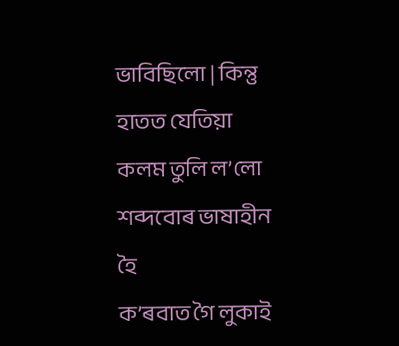ভাবিছিলো | কিন্তু হাতত যেতিয়া
কলম তুলি ল’লো শব্দবোৰ ভাষাহীন হৈ
ক’ৰবাত গৈ লুকাই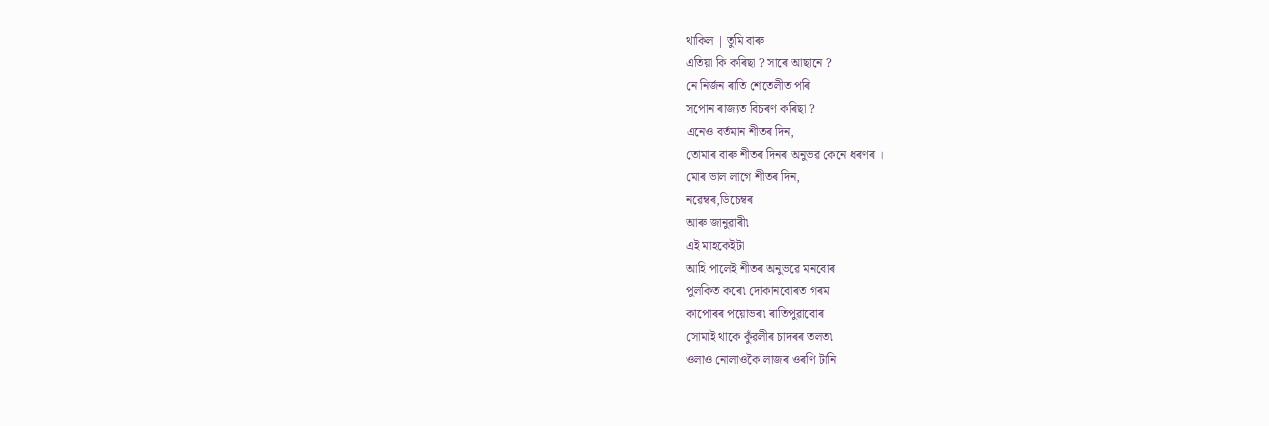থাকিল | তুমি বাৰু
এতিয়া কি কৰিছা ? সাৰে আছানে ?
নে নিৰ্জন ৰাতি শেতেলীত পৰি
সপোন ৰাজ্যত বিচৰণ কৰিছা ?
এনেও বৰ্তমান শীতৰ দিন,
তোমাৰ বাৰু শীতৰ দিনৰ অনুভৱ কেনে ধৰণৰ ।
মোৰ ভাল লাগে শীতৰ দিন,
নৱেম্বৰ,ডিচেম্বৰ
আৰু জানুৱাৰী৷
এই মাহকেইটা
আহি পালেই শীতৰ অনুভৱে মনবোৰ
পুলকিত কৰে৷ দোকানবোৰত গৰম
কাপোৰৰ পয়োভৰ৷ ৰাতিপুৱাবোৰ
সোমাই থাকে কুঁৱলীৰ চাদৰৰ তলত৷
ওলাও নোলাওকৈ লাজৰ ওৰণি টানি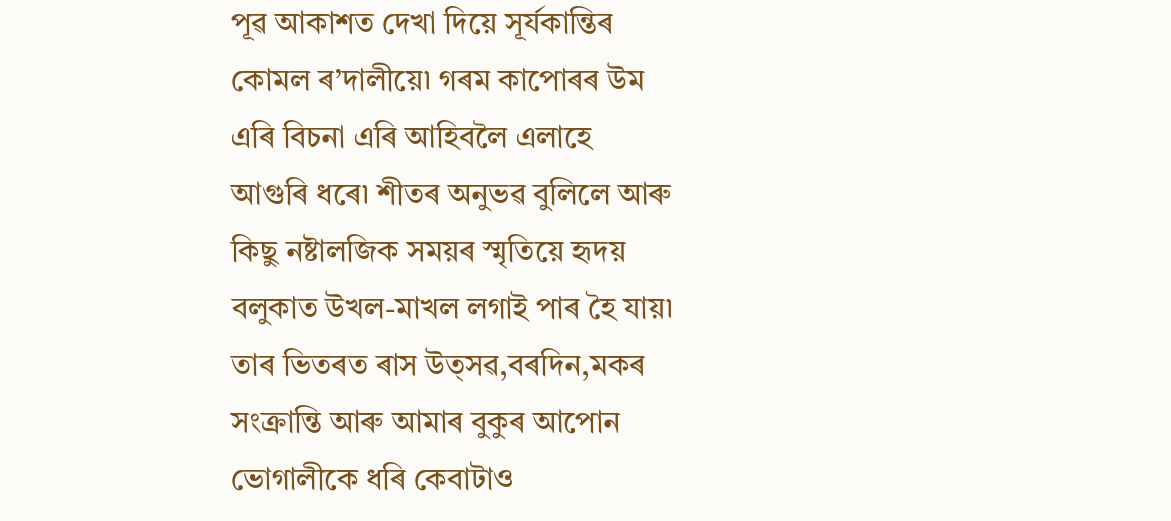পূৱ আকাশত দেখা দিয়ে সূৰ্যকান্তিৰ
কোমল ৰ’দালীয়ে৷ গৰম কাপোৰৰ উম
এৰি বিচনা এৰি আহিবলৈ এলাহে
আগুৰি ধৰে৷ শীতৰ অনুভৱ বুলিলে আৰু
কিছু নষ্টালজিক সময়ৰ স্মৃতিয়ে হৃদয়
বলুকাত উখল-মাখল লগাই পাৰ হৈ যায়৷
তাৰ ভিতৰত ৰাস উত্সৱ,বৰদিন,মকৰ
সংক্ৰান্তি আৰু আমাৰ বুকুৰ আপোন
ভোগালীকে ধৰি কেবাটাও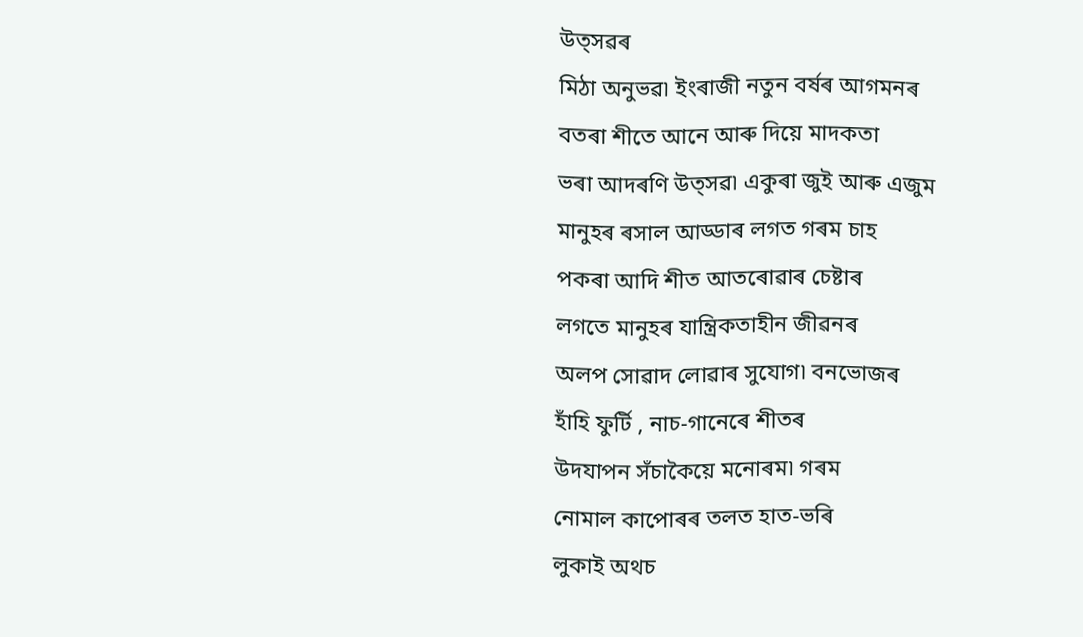উত্সৱৰ
মিঠা অনুভৱ৷ ইংৰাজী নতুন বৰ্ষৰ আগমনৰ
বতৰা শীতে আনে আৰু দিয়ে মাদকতা
ভৰা আদৰণি উত্সৱ৷ একুৰা জুই আৰু এজুম
মানুহৰ ৰসাল আড্ডাৰ লগত গৰম চাহ
পকৰা আদি শীত আতৰোৱাৰ চেষ্টাৰ
লগতে মানুহৰ যান্ত্ৰিকতাহীন জীৱনৰ
অলপ সোৱাদ লোৱাৰ সুযোগ৷ বনভোজৰ
হাঁহি ফুৰ্টি , নাচ-গানেৰে শীতৰ
উদযাপন সঁচাকৈয়ে মনোৰম৷ গৰম
নোমাল কাপোৰৰ তলত হাত-ভৰি
লুকাই অথচ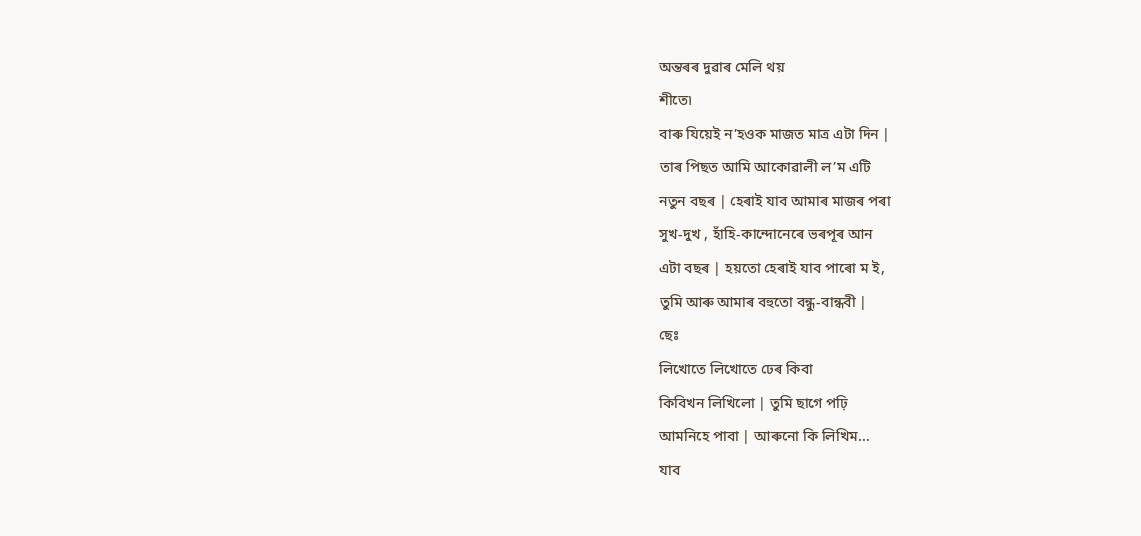অন্তৰৰ দুৱাৰ মেলি থয়
শীতে৷
বাৰু যিয়েই ন’হওক মাজত মাত্ৰ এটা দিন |
তাৰ পিছত আমি আকোৱালী ল’ম এটি
নতুন বছৰ | হেৰাই যাব আমাৰ মাজৰ পৰা
সুখ-দুখ , হাঁহি-কান্দোনেৰে ভৰপূৰ আন
এটা বছৰ | হয়তো হেৰাই যাব পাৰো ম ই,
তুমি আৰু আমাৰ বহুতো বন্ধু-বান্ধবী |
ছেঃ
লিখোতে লিখোতে ঢেৰ কিবা
কিবিখন লিখিলো | তুমি ছাগে পঢ়ি
আমনিহে পাবা | আৰুনো কি লিখিম...
যাব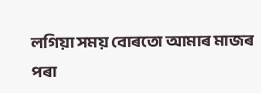লগিয়া সময় বোৰতো আমাৰ মাজৰ
পৰা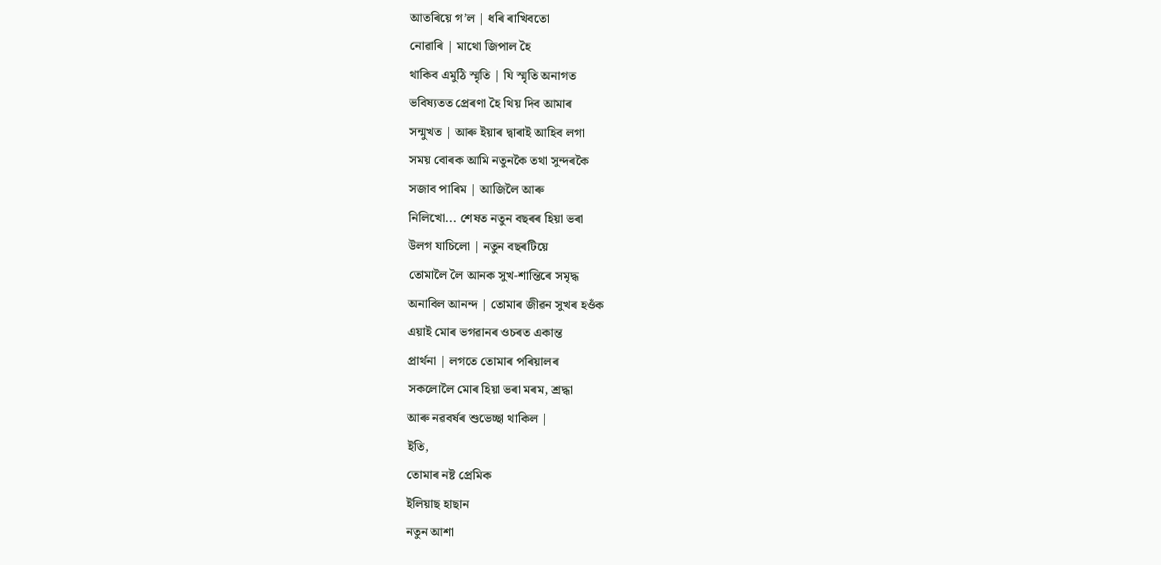আতৰিয়ে গ’ল | ধৰি ৰাখিবতো
নোৱাৰি | মাথো জিপাল হৈ
থাকিব এমুঠি স্মৃতি | যি স্মৃতি অনাগত
ভবিষ্যতত প্ৰেৰণা হৈ থিয় দিব আমাৰ
সন্মুখত | আৰু ইয়াৰ দ্বাৰাই আহিব লগা
সময় বোৰক আমি নতুনকৈ তথা সুন্দৰকৈ
সজাব পাৰিম | আজিলৈ আৰু
নিলিখো... শেষত নতুন বছৰৰ হিয়া ভৰা
উলগ যাচিলো | নতুন বছৰটিয়ে
তোমালৈ লৈ আনক সুখ-শান্তিৰে সমৃদ্ধ
অনাবিল আনন্দ | তোমাৰ জীৱন সুখৰ হওঁক
এয়াই মোৰ ভগৱানৰ ওচৰত একান্ত
প্ৰাৰ্থনা | লগতে তোমাৰ পৰিয়ালৰ
সকলোলৈ মোৰ হিয়া ভৰা মৰম, শ্ৰদ্ধা
আৰু নৱবৰ্ষৰ শুভেচ্ছা থাকিল |
ইতি,
তোমাৰ নষ্ট প্ৰেমিক
ইলিয়াছ হাছান
নতুন আশা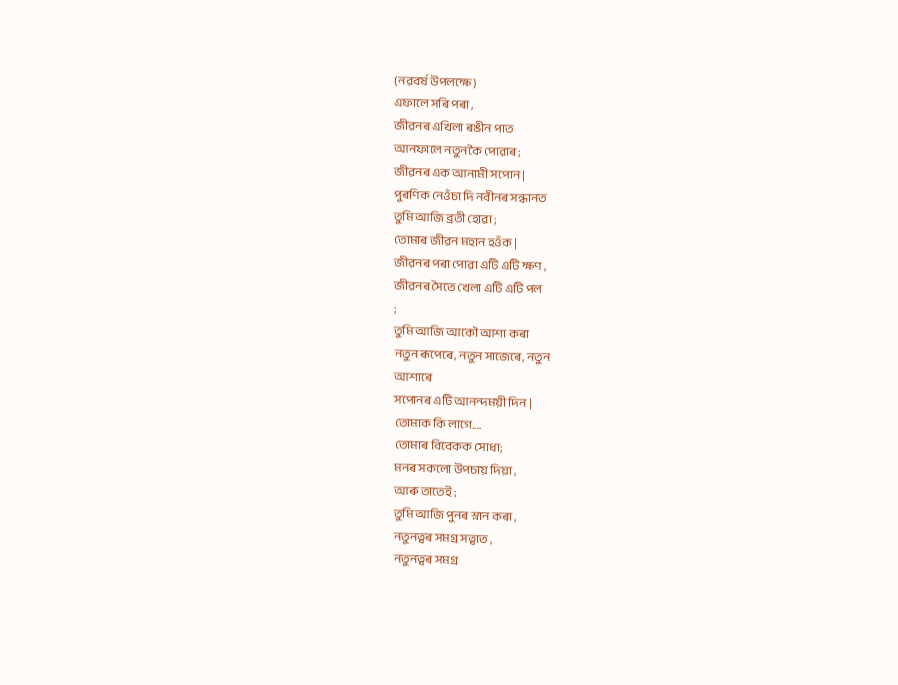(নৱবৰ্ষ উপলক্ষে)
এফালে সৰি পৰা ,
জীৱনৰ এখিলা ৰঙীন পাত
আনফালে নতুনকৈ পোৱাৰ ;
জীৱনৰ এক আনামী সপোন |
পুৰণিক নেওঁচা দি নবীনৰ সন্ধানত
তুমি আজি ব্ৰতী হোৱা ;
তোমাৰ জীৱন মহান হওঁক |
জীৱনৰ পৰা পোৱা এটি এটি ক্ষণ ,
জীৱনৰ সৈতে খেলা এটি এটি পল
;
তুমি আজি আকৌ আশা কৰা
নতুন ৰূপেৰে, নতুন সাজেৰে, নতুন
আশাৰে
সপোনৰ এটি আনন্দময়ী দিন |
তোমাক কি লাগে....
তোমাৰ বিবেকক সোধা;
মনৰ সকলো উপচায় দিয়া ,
আৰু তাতেই ;
তুমি আজি পুনৰ স্নান কৰা ,
নতুনত্বৰ সমগ্ৰ সত্বাত ,
নতুনত্বৰ সমগ্ৰ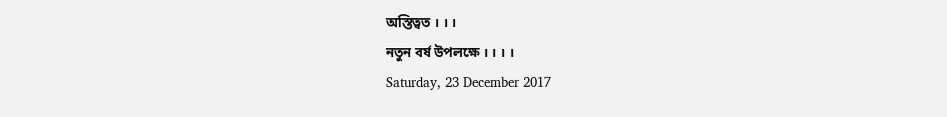অস্তিত্বত । । ।
নতুন বৰ্ষ উপলক্ষে । । । ।
Saturday, 23 December 2017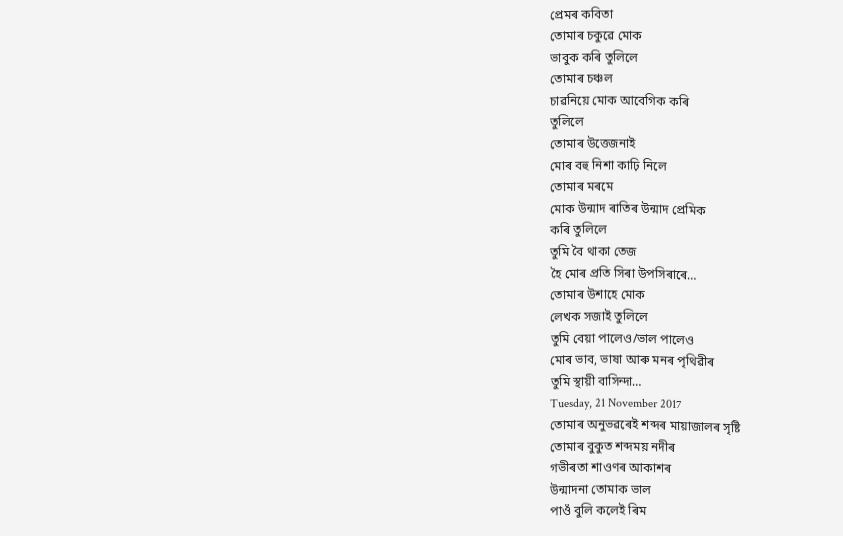প্ৰেমৰ কবিতা
তোমাৰ চকুৱে মোক
ভাবুক কৰি তুলিলে
তোমাৰ চঞ্চল
চাৱনিয়ে মোক আবেগিক কৰি
তুলিলে
তোমাৰ উত্তেজনাই
মোৰ বহু নিশা কাঢ়ি নিলে
তোমাৰ মৰমে
মোক উন্মাদ ৰাতিৰ উন্মাদ প্রেমিক
কৰি তুলিলে
তুমি বৈ থাকা তেজ
হৈ মোৰ প্রতি সিৰা উপসিৰাৰে…
তোমাৰ উশাহে মোক
লেখক সজাই তুলিলে
তুমি বেয়া পালেও/ভাল পালেও
মোৰ ভাব, ভাষা আৰু মনৰ পৃথিৱীৰ
তুমি স্থায়ী বাসিন্দা…
Tuesday, 21 November 2017
তোমাৰ অনুভৱৰেই শব্দৰ মায়াজালৰ সৃষ্টি
তোমাৰ বুকুত শব্দময় নদীৰ
গভীৰতা শাওণৰ আকাশৰ
উন্মাদনা তোমাক ভাল
পাওঁ বুলি কলেই ৰিম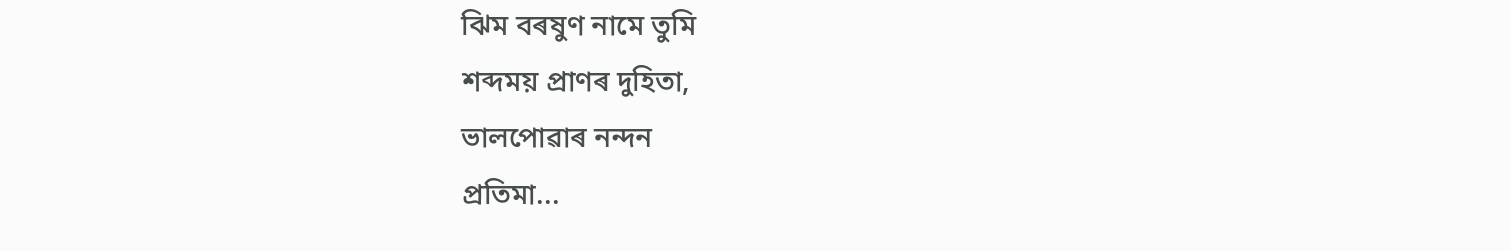ঝিম বৰষুণ নামে তুমি
শব্দময় প্রাণৰ দুহিতা,
ভালপোৱাৰ নন্দন
প্রতিমা...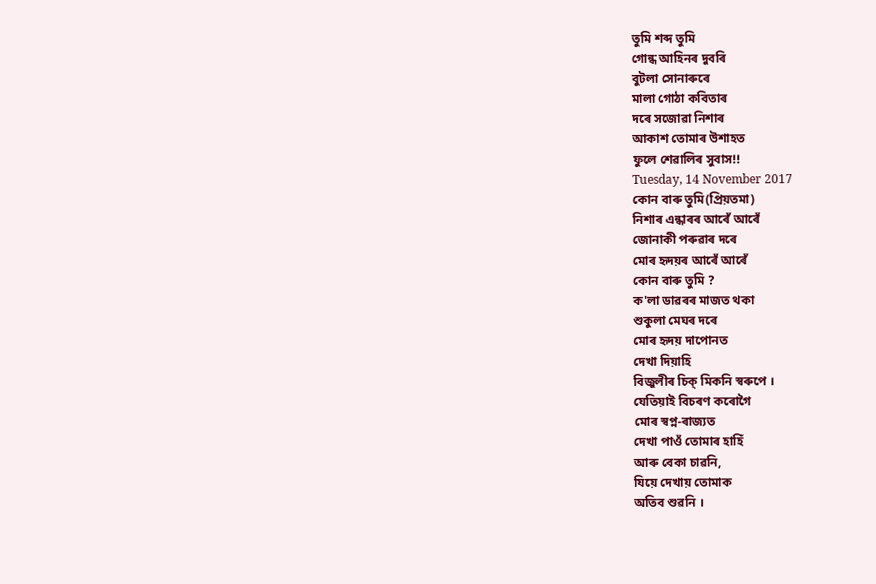তুমি শব্দ তুমি
গোন্ধ আহিনৰ দুবৰি
বুটলা সোনাৰুৰে
মালা গোঠা কবিতাৰ
দৰে সজোৱা নিশাৰ
আকাশ তোমাৰ উশাহত
ফুলে শেৱালিৰ সুবাস!!
Tuesday, 14 November 2017
কোন বাৰু তুমি(প্ৰিয়তমা)
নিশাৰ এন্ধাৰৰ আৰেঁ আৰেঁ
জোনাকী পৰুৱাৰ দৰে
মোৰ হৃদয়ৰ আৰেঁ আৰেঁ
কোন বাৰু তুমি ?
ক'লা ডাৱৰৰ মাজত থকা
শুকুলা মেঘৰ দৰে
মোৰ হৃদয় দাপোনত
দেখা দিয়াহি
বিজুলীৰ চিক্ মিকনি স্বৰুপে ।
যেতিয়াই বিচৰণ কৰোগৈ
মোৰ স্বপ্ন-ৰাজ্যত
দেখা পাওঁ তোমাৰ হাহিঁ
আৰু বেকা চাৱনি,
যিয়ে দেখায় তোমাক
অতিব শুৱনি ।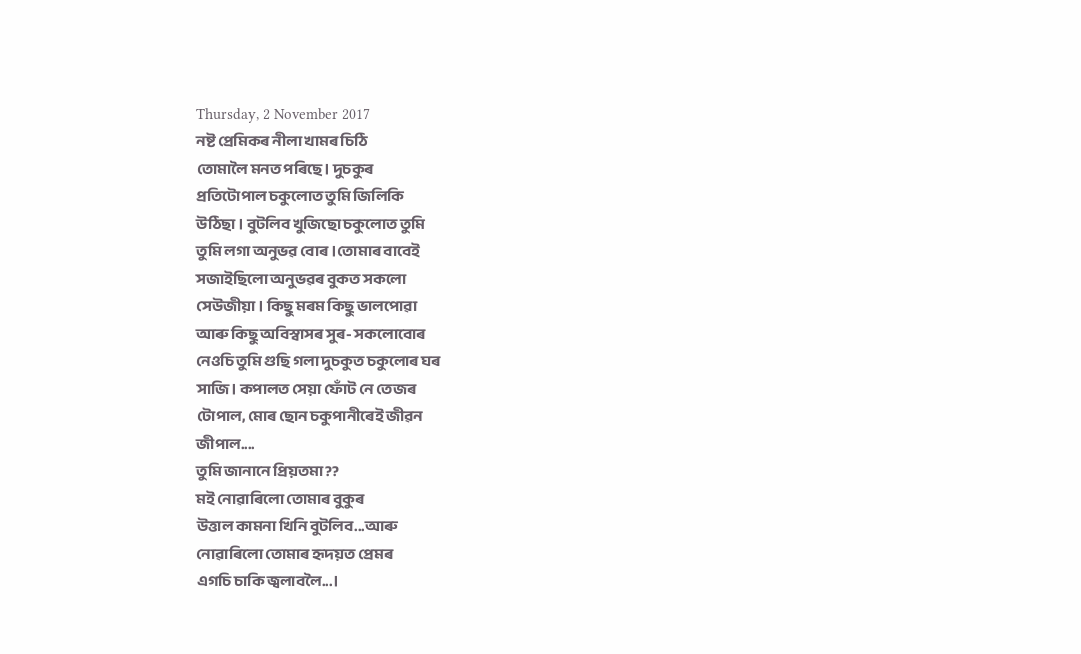Thursday, 2 November 2017
নষ্ট প্ৰেমিকৰ নীলা খামৰ চিঠি
তোমালৈ মনত পৰিছে। দুচকুৰ
প্ৰতিটোপাল চকুলোত তুমি জিলিকি
উঠিছা। বুটলিব খুজিছো চকুলোত তুমি
তুমি লগা অনুভৱ বোৰ।তোমাৰ বাবেই
সজাইছিলো অনুভৱৰ বুকত সকলো
সেউজীয়া। কিছু মৰম কিছু ভালপোৱা
আৰু কিছু অবিস্বাসৰ সুৰ- সকলোবোৰ
নেওচি তুমি গুছি গলা দুচকুত চকুলোৰ ঘৰ
সাজি। কপালত সেয়া ফোঁট নে তেজৰ
টোপাল, মোৰ ছোন চকুপানীৰেই জীৱন
জীপাল....
তুমি জানানে প্ৰিয়তমা??
মই নোৱাৰিলো তোমাৰ বুকুৰ
উত্তাল কামনা খিনি বুটলিব...আৰু
নোৱাৰিলো তোমাৰ হৃদয়ত প্ৰেমৰ
এগচি চাকি জ্বলাবলৈ...।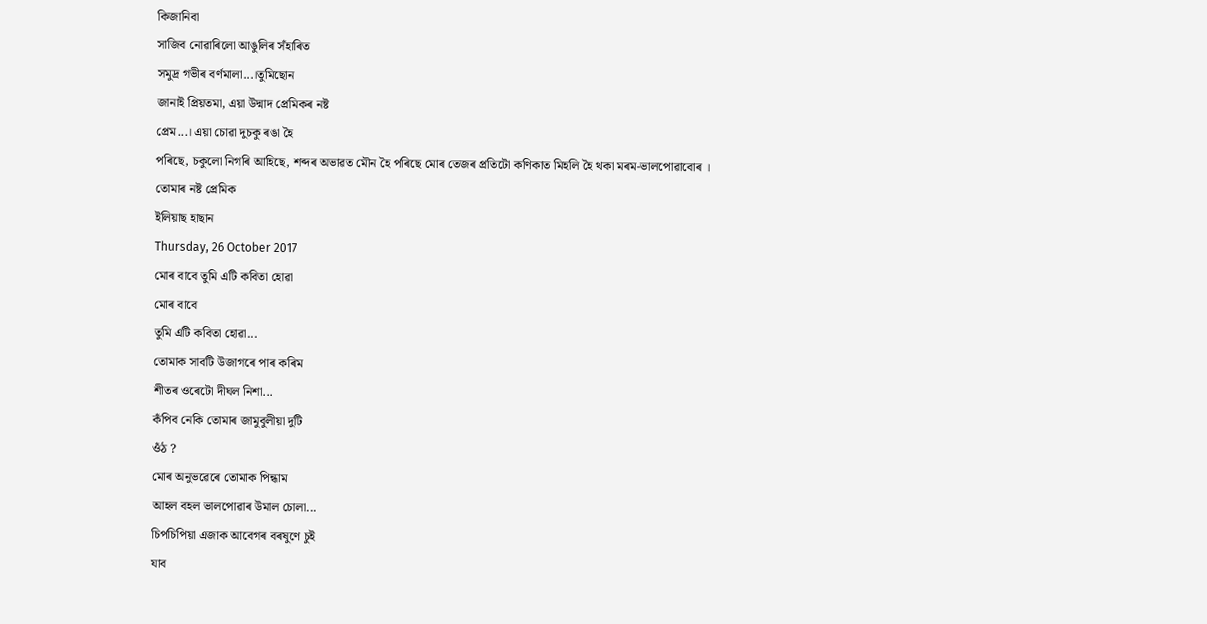কিজানিবা
সাজিব নোৱাৰিলো আঙুলিৰ সঁহাৰিত
সমুদ্ৰ গভীৰ বৰ্ণমালা...।তুমিছোন
জানাই প্ৰিয়তমা, এয়া উদ্মাদ প্ৰেমিকৰ নষ্ট
প্ৰেম...। এয়া চোৱা দুচকু ৰঙা হৈ
পৰিছে, চকুলো নিগৰি আহিছে, শব্দৰ অভাৱত মৌন হৈ পৰিছে মোৰ তেজৰ প্ৰতিটো কণিকাত মিহলি হৈ থকা মৰম-ভালপোৱাবোৰ ।
তোমাৰ নষ্ট প্ৰেমিক
ইলিয়াছ হাছান
Thursday, 26 October 2017
মোৰ বাবে তুমি এটি কবিতা হোৱা
মোৰ বাবে
তুমি এটি কবিতা হোৱা...
তোমাক সাবটি উজাগৰে পাৰ কৰিম
শীতৰ ওৰেটো দীঘল নিশা...
কঁপিব নেকি তোমাৰ জামুবুলীয়া দুটি
ওঁঠ ?
মোৰ অনুভৱেৰে তোমাক পিন্ধাম
আহল বহল ভালপোৱাৰ উমাল চোলা...
চিপচিপিয়া এজাক আবেগৰ বৰষুণে চুই
যাব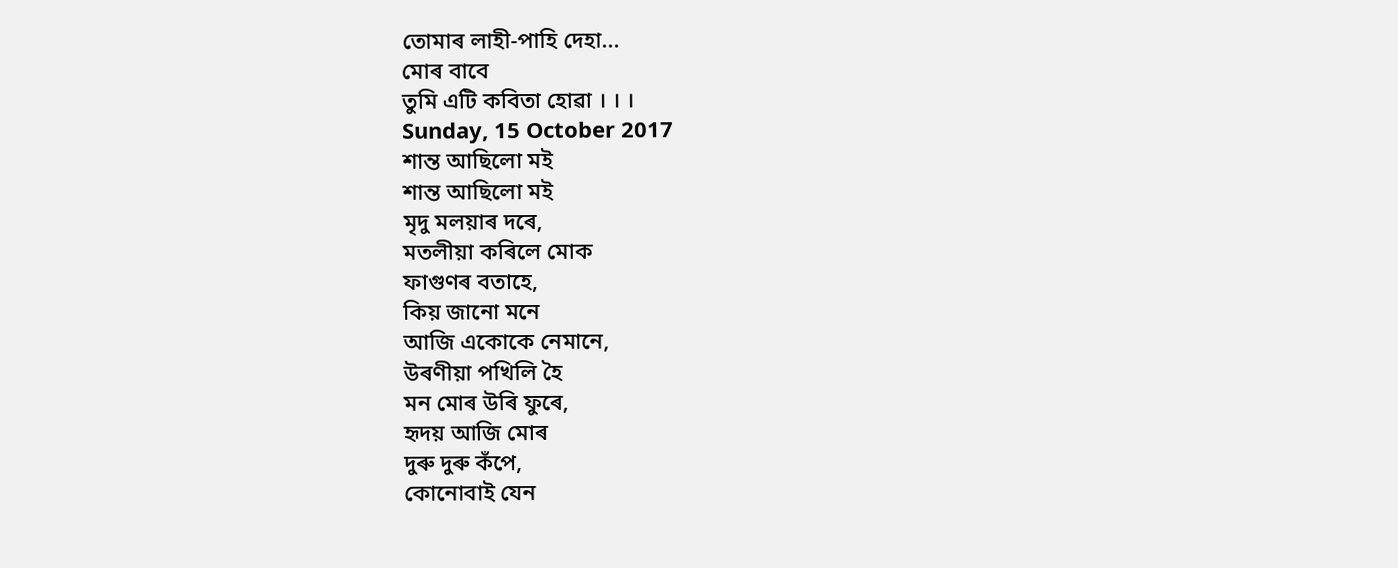তোমাৰ লাহী-পাহি দেহা...
মোৰ বাবে
তুমি এটি কবিতা হোৱা । । ।
Sunday, 15 October 2017
শান্ত আছিলো মই
শান্ত আছিলো মই
মৃদু মলয়াৰ দৰে,
মতলীয়া কৰিলে মোক
ফাগুণৰ বতাহে,
কিয় জানো মনে
আজি একোকে নেমানে,
উৰণীয়া পখিলি হৈ
মন মোৰ উৰি ফুৰে,
হৃদয় আজি মোৰ
দুৰু দুৰু কঁপে,
কোনোবাই যেন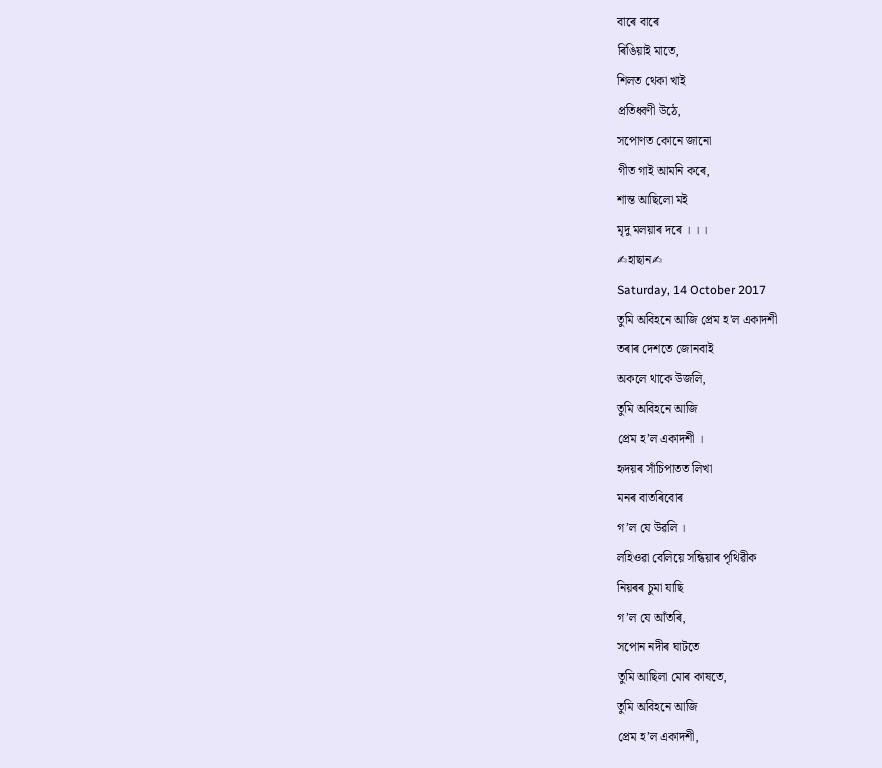বাৰে বাৰে
ৰিঙিয়াই মাতে,
শিলত থেকা খাই
প্ৰতিধ্বণী উঠে,
সপোণত কোনে জানো
গীত গাই আমনি কৰে,
শান্ত আছিলো মই
মৃদু মলয়াৰ দৰে । । ।
✍হাছান✍
Saturday, 14 October 2017
তুমি অবিহনে আজি প্রেম হ'ল একাদশী
তৰাৰ দেশতে জোনবাই
অকলে থাকে উজলি,
তুমি অবিহনে আজি
প্রেম হ’ল একাদশী ।
হৃদয়ৰ সাঁচিপাতত লিখা
মনৰ বাতৰিবোৰ
গ’ল যে উৱলি ।
লহিওৱা বেলিয়ে সন্ধিয়াৰ পৃথিৱীক
নিয়ৰৰ চুমা যাছি
গ’ল যে আঁতৰি,
সপোন নদীৰ ঘাটতে
তুমি আছিলা মোৰ কাষতে,
তুমি অবিহনে আজি
প্রেম হ’ল একাদশী,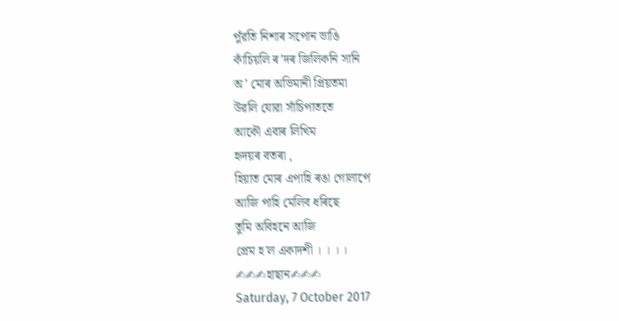পুঁৱতি নিশাৰ সপোন ভাঙি
কাঁচিয়লি ৰ’দৰ জিলিকনি সানি
অ’ মোৰ অভিমানী প্ৰিয়তমা
উৱলি যোৱা সাঁচিপাততে
আকৌ এবাৰ লিখিম
হৃদয়ৰ বতৰা ,
হিয়াত মোৰ এপাহি ৰঙা গোলাপে
আজি পাহি মেলিব ধৰিছে
তুমি অবিহনে আজি
প্ৰেম হ'ল একাদশী । । । ।
✍✍✍হাছান✍✍✍
Saturday, 7 October 2017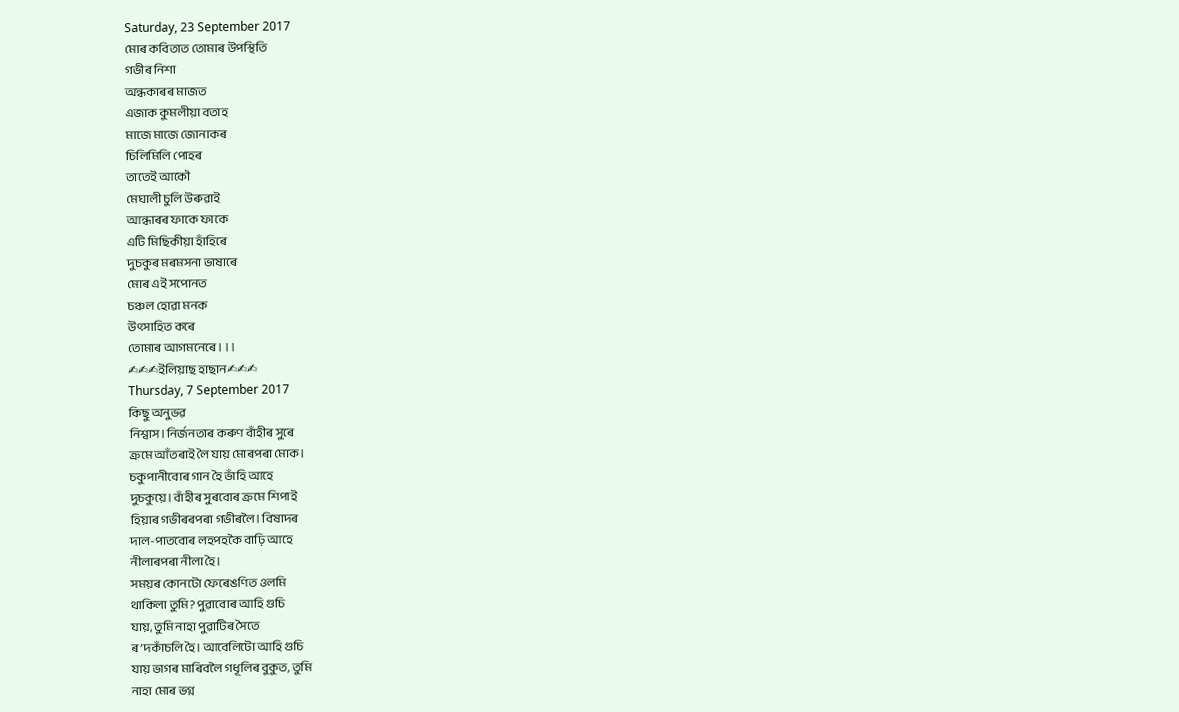Saturday, 23 September 2017
মোৰ কবিতাত তোমাৰ উপস্থিতি
গভীৰ নিশা
অন্ধকাৰৰ মাজত
এজাক কুমলীয়া বতাহ
মাজে মাজে জোনাকৰ
চিলিমিলি পোহৰ
তাতেই আকৌ
মেঘালী চুলি উৰুৱাই
আন্ধাৰৰ ফাকে ফাকে
এটি মিছিকীয়া হাঁহিৰে
দুচকুৰ মৰমসনা ভাষাৰে
মোৰ এই সপোনত
চঞ্চল হোৱা মনক
উৎসাহিত কৰে
তোমাৰ আগমনেৰে । । ।
✍✍✍ইলিয়াছ হাছান✍✍✍
Thursday, 7 September 2017
কিছু অনুভৱ
নিশ্বাস। নিৰ্জনতাৰ কৰুণ বাঁহীৰ সুৰে
ক্রমে আঁতৰাই লৈ যায় মোৰপৰা মোক।
চকুপানীবোৰ গান হৈ ভাঁহি আহে
দুচকুয়ে। বাঁহীৰ সুৰবোৰ ক্রমে শিপাই
হিয়াৰ গভীৰৰপৰা গভীৰলৈ। বিষাদৰ
দাল-পাতবোৰ লহপহকৈ বাঢ়ি আহে
নীলাৰপৰা নীলা হৈ।
সময়ৰ কোনটো ফেৰেঙণিত ওলমি
থাকিলা তুমি? পুৱাবোৰ আহি গুচি
যায়, তুমি নাহা পুৱাটিৰ সৈতে
ৰ’দকাঁচলি হৈ। আবেলিটো আহি গুচি
যায় ভাগৰ মাৰিবলৈ গধূলিৰ বুকুত, তুমি
নাহা মোৰ ভগ্ন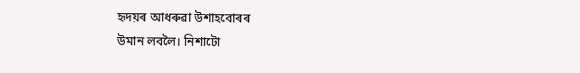হৃদয়ৰ আধৰুৱা উশাহবোৰৰ
উমান লবলৈ। নিশাটো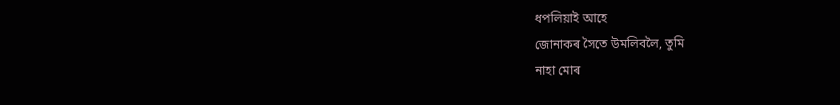ধপলিয়াই আহে
জোনাকৰ সৈতে উমলিবলৈ, তুমি
নাহা মোৰ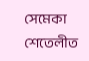সেমেকা শেতেলীত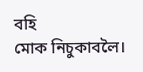বহি
মোক নিচুকাবলৈ।